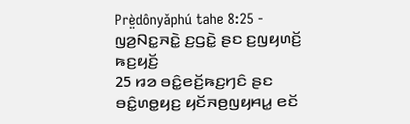Prè̤dônyǎphú tahe 8:25 - ꤜꤤ꤬ꤡꤢ꤭ꤏꤢꤧ꤭ ꤢ꤬ꤞꤢꤧ꤭ ꤔꤢ ꤢ꤬ꤜꤟꤛꤢꤩ꤬ ꤒꤢ꤬ꤟꤢꤩ꤬
25 ꤙꤤ ꤋꤢꤨ꤭ꤕꤢꤩ꤬ꤒꤢ꤬ꤚꤢꤨ ꤔꤢ ꤋꤢꤨ꤭ꤛꤥ꤭ꤟꤢ꤬ ꤟꤢꤩꤏꤥ꤬ꤜꤟꤌꤣ꤭ ꤕꤢꤩ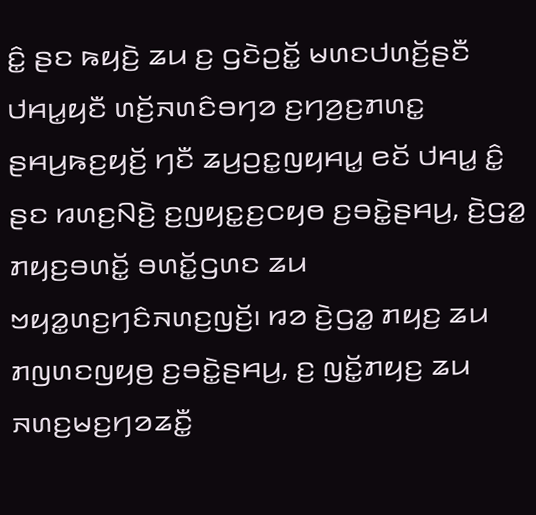ꤢꤨ꤭ ꤔꤢ ꤒꤟꤢꤧ꤬ ꤘꤣ ꤢ꤬ ꤞꤢꤧꤑꤢꤩ꤭ ꤗꤛꤢꤓꤛꤢꤩ꤬ꤔꤢꤪ ꤓꤌꤣ꤭ꤟꤢꤪ ꤛꤢꤩ꤬ꤏꤛꤢꤨꤋꤚꤤ ꤢ꤬ꤚꤤ꤬ꤢ꤬ꤊꤛꤢ꤭ ꤔꤌꤣ꤬ꤒꤢ꤬ꤟꤢꤩ꤬ ꤚꤢꤪ ꤘꤣ꤬ꤑꤢ꤭ꤜꤟꤌꤣ꤭ ꤕꤢꤩ ꤓꤌꤣ꤭ ꤢꤨ꤭ ꤔꤢ ꤙꤛꤢ꤬ꤡꤢꤧ꤬ ꤢ꤬ꤜꤟꤢ꤭ꤢ꤬ꤍꤟꤥ ꤢ꤬ꤋꤢꤧ꤭ꤔꤌꤣ꤬, ꤢꤧ꤬ꤞꤤ꤭ ꤊꤟꤢ꤬ꤋꤛꤢꤩ꤭ ꤋꤛꤢꤩ꤭ꤞꤛꤢ ꤘꤣ ꤠꤟꤤ꤭ꤛꤢ꤬ꤚꤢꤨꤏꤛꤢ꤬ꤜꤢꤩ꤬꤯ ꤙꤤ ꤢꤧ꤬ꤞꤤ꤭ ꤊꤟꤢ꤬ ꤘꤣ ꤊꤜꤛꤢꤜꤟꤥ꤬ ꤢ꤬ꤋꤢꤧ꤭ꤔꤌꤣ꤬, ꤢ꤬ ꤜꤢꤩ꤭ꤊꤟꤢ꤬ ꤘꤣ ꤏꤛꤢ꤬ꤗꤢ꤬ꤚꤤꤘꤢꤪ꤭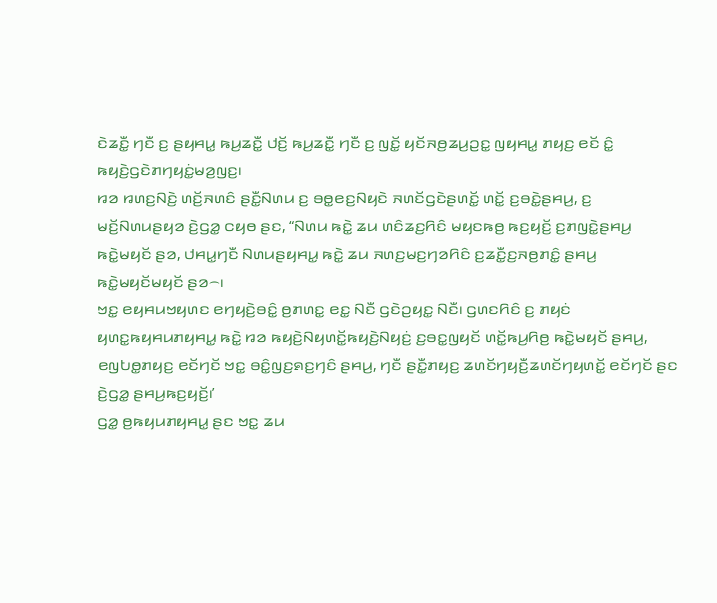ꤢꤧꤘꤢꤪ꤭ ꤚꤢꤪ ꤢ꤬ ꤔꤟꤌꤣ꤭ ꤒꤣ꤬ꤘꤢꤪ꤭ ꤓꤢꤩ꤬ ꤒꤣ꤬ꤘꤢꤪ꤭ ꤚꤢꤪ ꤢ꤬ ꤜꤢꤩ꤭ ꤟꤢꤩꤏꤥ꤬ꤘꤣ꤬ꤑꤢ꤭ ꤜꤟꤌꤣ꤭ ꤊꤟꤢ꤬ ꤕꤢꤩ ꤢꤨ꤭ ꤒꤟꤢꤧ꤬ꤞꤢꤧꤊꤚꤟꤢꤦ꤭ꤗꤤ꤬ꤜꤢ꤬꤯
ꤙꤤ ꤙꤛꤢ꤬ꤡꤢꤧ꤬ ꤛꤢꤩ꤬ꤏꤛꤢꤨ ꤔꤢꤪ꤭ꤡꤛꤣ ꤢ꤬ ꤋꤥ꤭ꤕꤢ꤬ꤡꤟꤢꤧ ꤏꤛꤢꤩꤞꤢꤧꤔꤛꤢꤩ꤭ ꤛꤢꤩ꤭ ꤢ꤬ꤋꤢꤧ꤭ꤔꤌꤣ꤬, ꤢ꤬ ꤗꤢꤩ꤬ꤡꤛꤣꤔꤟꤤ ꤢꤧ꤬ꤞꤤ꤭ ꤍꤟꤥ ꤔꤢ, “ꤡꤛꤣ ꤒꤢꤧ꤭ ꤘꤣ ꤛꤢꤨꤘꤢ꤬ꤖꤢꤨ ꤗꤟꤢꤒꤥ꤬ ꤒꤢ꤬ꤟꤢꤩ꤬ ꤢ꤬ꤊꤜꤢꤧ꤭ꤔꤌꤣ꤬ ꤒꤢꤧ꤭ꤗꤟꤢꤩ ꤔꤤ, ꤓꤌꤣ꤭ꤚꤢꤪ ꤡꤛꤣꤔꤟꤌꤣ꤭ ꤒꤢꤧ꤭ ꤘꤣ ꤏꤛꤢ꤬ꤗꤢ꤬ꤚꤤꤖꤢꤨ ꤢ꤬ꤘꤢꤪ꤭ꤢ꤬ꤏꤥ꤬ꤊꤢꤨ꤭ ꤔꤌꤣ꤬ ꤒꤢꤧ꤭ꤗꤟꤢꤩꤗꤟꤢꤩ ꤔꤤ꤮꤯
ꤠꤢ꤭ ꤕꤟꤌꤣꤠꤟꤛꤢ ꤕꤚꤟꤢꤧ꤬ꤋꤢꤨ꤭ ꤥ꤬ꤊꤛꤢ꤭ ꤕꤢ꤭ ꤡꤢꤪ ꤞꤢꤧꤑꤟꤢ꤭ ꤡꤢꤪ꤯ ꤞꤛꤢꤖꤢꤨ ꤢ꤬ ꤊꤟꤢꤦ ꤟꤛꤢ꤭ꤒꤟꤌꤣꤊꤟꤌꤣ꤭ ꤒꤢꤧ꤭ ꤙꤤ ꤒꤟꤢꤧ꤬ꤡꤟꤛꤢꤩ꤭ꤒꤟꤢꤧ꤬ꤡꤟꤢꤦ꤬ ꤢ꤬ꤋꤢ꤭ꤜꤟꤢꤩ ꤛꤢꤩ꤭ꤒꤣ꤬ꤖꤥ꤬ ꤒꤢꤧ꤭ꤗꤟꤢꤩ ꤔꤌꤣ꤬, ꤕꤜꤝꤥ꤭ꤊꤟꤢ꤬ ꤕꤢꤩꤚꤢꤩ ꤠꤢ꤭ ꤋꤢꤨ꤭ꤜꤢ꤬ꤎꤢ꤬ꤚꤢꤨ ꤔꤌꤣ꤬, ꤚꤢꤪ ꤔꤢꤪ꤭ꤊꤟꤢ꤬ ꤘꤛꤢꤩꤚꤟꤢꤪ꤬ꤘꤛꤢꤩꤚꤟꤛꤢꤩ꤭ ꤕꤢꤩꤚꤢꤩ ꤔꤢ ꤢꤧ꤬ꤞꤤ꤭ ꤔꤌꤣ꤬ꤒꤢ꤬ꤟꤢꤩ꤬꤯’
ꤞꤤ꤭ ꤥ꤬ꤒꤟꤣꤊꤟꤌꤣ꤭ ꤔꤢ ꤠꤢ꤭ ꤘꤣ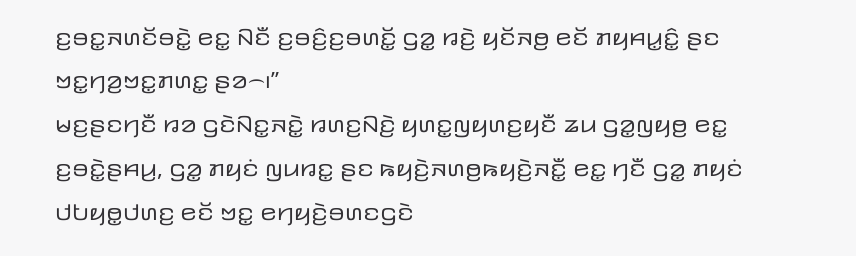ꤢ꤬ꤋꤢ꤭ꤏꤛꤢꤩꤋꤢꤧ꤭ ꤕꤢ꤭ ꤡꤢꤪ ꤢ꤬ꤋꤢꤨ꤬ꤢ꤬ꤋꤛꤢꤩ꤭ ꤞꤤ꤭ ꤙꤢꤧ꤬ ꤟꤢꤩꤏꤥ꤬ ꤕꤢꤩ ꤊꤟꤌꤣ꤭ꤢꤨ꤭ ꤔꤢ ꤠꤢ꤭ꤚꤤ꤬ꤠꤢ꤭ꤊꤛꤢ꤭ ꤔꤤ꤮꤯”
ꤗꤢ꤬ꤔꤢꤚꤢꤪ ꤙꤤ ꤞꤢꤧꤡꤢ꤭ꤏꤢꤧ꤭ ꤙꤛꤢ꤬ꤡꤢꤧ꤬ ꤟꤛꤢ꤭ꤜꤟꤛꤢ꤬ꤟꤢꤪ ꤘꤣ ꤞꤤ꤭ꤜꤟꤥ꤬ ꤕꤢ꤭ ꤢ꤬ꤋꤢꤧ꤭ꤔꤌꤣ꤬, ꤞꤤ꤭ ꤊꤟꤢꤦ ꤜꤣꤙꤢ꤭ ꤔꤢ ꤒꤟꤢꤧ꤬ꤏꤛꤥ꤬ꤒꤟꤢꤧ꤬ꤏꤢꤪ꤭ ꤕꤢ꤭ ꤚꤢꤪ ꤞꤤ꤭ ꤊꤟꤢꤦ ꤓꤝꤟꤥ꤭ꤓꤛꤢ꤬ ꤕꤢꤩ ꤠꤢ꤭ ꤕꤚꤟꤢꤧ꤬ꤋꤛꤢꤞꤢꤧ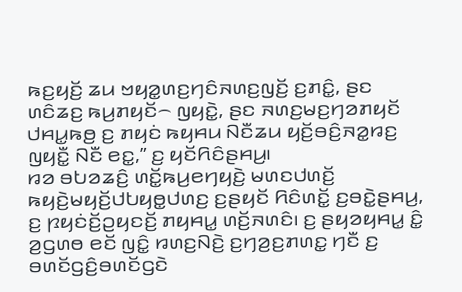ꤒꤢ꤬ꤟꤢꤩ꤬ ꤘꤣ ꤠꤟꤤ꤭ꤛꤢ꤬ꤚꤢꤨꤏꤛꤢ꤬ꤜꤢꤩ꤬ ꤢ꤬ꤊꤢꤨ꤭, ꤔꤢ ꤛꤢꤨꤘꤢ꤬ ꤒꤣ꤬ꤊꤟꤢꤩ꤮ ꤜꤟꤢꤧ꤭, ꤔꤢ ꤏꤛꤢ꤬ꤗꤢ꤬ꤚꤤꤊꤟꤢꤩ ꤓꤌꤣ꤭ꤒꤥ꤬ ꤢ꤬ ꤊꤟꤢꤦ ꤒꤟꤌꤣ ꤡꤢꤪꤘꤣ ꤟꤢꤩ꤬ꤋꤢꤨ꤬ꤏꤤ꤭ꤙꤢ꤬ ꤜꤟꤢꤪ꤭ ꤡꤢꤪ ꤕꤢ꤭,” ꤢ꤬ ꤟꤢꤩꤖꤢꤨꤔꤌꤣ꤬꤯
ꤙꤤ ꤋꤝꤤꤘꤢꤨ꤬ ꤛꤢꤩ꤭ꤒꤣ꤬ꤕꤚꤟꤢꤧ꤬ ꤗꤛꤢꤓꤛꤢꤩ꤬ ꤒꤟꤢꤧ꤬ꤗꤟꤢꤩ꤬ꤓꤝꤟꤥ꤭ꤓꤛꤢ꤬ ꤢ꤬ꤔꤟꤢꤩ ꤖꤢꤨꤛꤢꤩ꤭ ꤢ꤬ꤋꤢꤧ꤭ꤔꤌꤣ꤬, ꤢ꤬ ꤐꤟꤢꤦꤢꤩ꤬ꤑꤟꤢꤢꤩ꤬ ꤊꤟꤌꤣ꤭ ꤛꤢꤩ꤬ꤏꤛꤢꤨ꤯ ꤢ꤬ ꤔꤟꤤꤟꤌꤣ꤭ ꤢꤨ꤭ ꤤ꤬ꤞꤛꤥ ꤕꤢꤩ ꤜꤢꤨ꤭ ꤙꤛꤢ꤬ꤡꤢꤧ꤬ ꤢ꤬ꤚꤤ꤬ꤢ꤬ꤊꤛꤢ꤭ ꤚꤢꤪ ꤢ꤬ ꤋꤛꤢꤩꤞꤢꤨ꤬ꤋꤛꤢꤩꤞꤢꤧ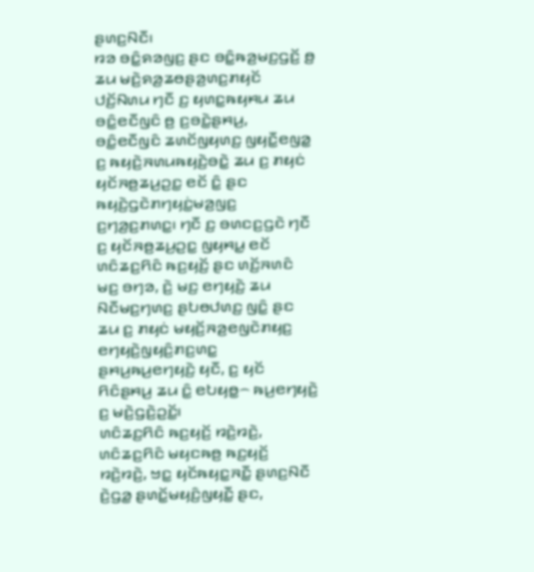ꤔꤛꤢ꤬ꤡꤢꤪ꤯
ꤙꤤ ꤋꤢꤨ꤭ꤎꤤꤜꤢ꤬ ꤔꤢ ꤋꤢꤨ꤭ꤒꤤ꤬ꤗꤢ꤬ꤞꤢꤩ꤬ ꤥ꤬ ꤘꤣ ꤗꤢꤧ꤬ꤎꤤ꤬ꤘꤥꤔꤤ꤬ꤛꤢ꤬ꤊꤟꤢꤩ ꤓꤢꤩ꤬ꤡꤛꤣ ꤚꤢꤪ ꤢ꤬ ꤟꤛꤢ꤭ꤒꤟꤌꤣ ꤘꤣ ꤋꤢꤨ꤭ꤕꤢꤪꤜꤢꤨ ꤥ꤬ ꤢ꤬ꤋꤢꤧ꤭ꤔꤌꤣ꤬, ꤋꤢꤨ꤭ꤕꤢꤪꤜꤢꤨ ꤘꤛꤢꤩꤜꤟꤛꤢ꤬ ꤜꤟꤢꤪ꤭ꤕꤜꤤ꤭ ꤢ꤬ ꤒꤟꤢꤧ꤬ꤏꤛꤣꤒꤟꤢꤧ꤬ꤋꤢꤧ꤭ ꤘꤣ ꤢ꤬ ꤊꤟꤢꤦ ꤟꤢꤩꤏꤥ꤬ꤘꤣ꤬ꤑꤢ꤭ ꤕꤢꤩ ꤢꤨ꤭ ꤔꤢ ꤒꤟꤢꤧ꤬ꤞꤢꤧꤊꤚꤟꤢꤦ꤭ꤗꤤ꤬ꤜꤢ꤬ ꤢ꤬ꤚꤤ꤬ꤢ꤬ꤊꤛꤢ꤭꤯ ꤚꤢꤪ ꤢ꤬ ꤋꤛꤢꤢ꤬ꤞꤢꤧ ꤚꤢꤪ ꤢ꤬ ꤟꤢꤩꤏꤥ꤬ꤘꤣ꤬ꤑꤢ꤭ ꤜꤟꤌꤣ꤭ ꤕꤢꤩ ꤛꤢꤨꤘꤢ꤬ꤖꤢꤨ ꤒꤢ꤬ꤟꤢꤩ꤬ ꤔꤢ ꤛꤢꤩ꤬ꤏꤛꤢꤨ ꤗꤢ꤬ ꤋꤚꤤ, ꤢꤧ꤬ ꤗꤢ꤬ ꤕꤚꤟꤢꤧ꤬ ꤘꤣ ꤡꤢꤪꤗꤢ꤬ꤚꤛꤢ꤬ ꤔꤝꤥꤓꤛꤢ꤬ ꤜꤢꤨ꤭ ꤔꤢ ꤘꤣ ꤢ꤬ ꤊꤟꤢꤦ ꤗꤟꤢꤩ꤬ꤏꤤ꤬ꤕꤜꤢꤧꤊꤟꤢ꤬ ꤕꤚꤟꤢꤧ꤬ꤜꤟꤢꤨ꤬ꤊꤢ꤬ꤛꤢ꤭ ꤔꤌꤣ꤬ꤒꤣ꤬ꤕꤚꤟꤢꤧ꤬ ꤟꤢꤪ, ꤢ꤬ ꤟꤢꤩ ꤖꤢꤨꤔꤌꤣ꤬ ꤘꤣ ꤢꤨ꤭ ꤕꤝꤟꤥ꤭꤮ ꤒꤣ꤬ꤕꤚꤟꤢꤧ꤬ ꤢ꤬ ꤗꤢꤧ꤬ꤞꤢꤧ꤬ꤑꤢꤩ꤭꤯
ꤛꤢꤨꤘꤢ꤬ꤖꤢꤨ ꤒꤢ꤬ꤟꤢꤩ꤬ ꤙꤢꤧ꤬ꤙꤢꤧ꤬, ꤛꤢꤨꤘꤢ꤬ꤖꤢꤨ ꤗꤟꤢꤒꤥ꤬ ꤒꤢ꤬ꤟꤢꤩ꤬ ꤙꤢꤧ꤬ꤙꤢꤧ꤬, ꤠꤢ꤭ ꤟꤢꤩꤒꤟꤢ꤭ꤏꤢꤪ꤭ ꤔꤛꤢ꤬ꤡꤢꤪ ꤢꤧ꤬ꤞꤤ꤭ ꤔꤛꤢꤩ꤭ꤗꤟꤢꤨ꤬ꤜꤟꤢꤪ꤭ ꤔꤢ,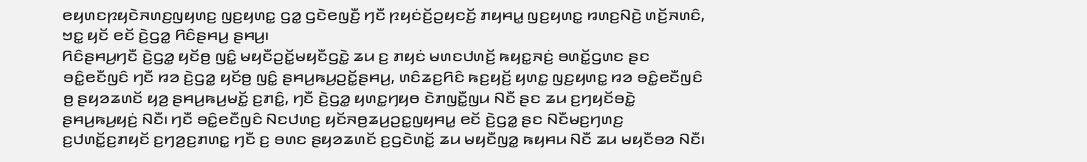ꤕꤟꤛꤢꤐꤟꤢꤧꤏꤛꤢ꤬ꤜꤟꤛꤢ꤬ ꤜꤢ꤬ꤟꤛꤢ꤭ ꤞꤤ꤭ ꤞꤢꤧꤕꤜꤢꤪ꤬ ꤚꤢꤪ ꤐꤟꤢꤦꤢꤩ꤬ꤑꤟꤢꤢꤩ꤬ ꤊꤟꤌꤣ꤭ ꤜꤢ꤬ꤟꤛꤢ꤭ ꤙꤛꤢ꤬ꤡꤢꤧ꤬ ꤛꤢꤩ꤬ꤏꤛꤢꤨ, ꤠꤢ꤭ ꤟꤢꤩ ꤕꤢꤩ ꤢꤧ꤬ꤞꤤ꤭ ꤖꤢꤨꤔꤌꤣ꤬ ꤔꤌꤣ꤬꤯
ꤖꤢꤨꤔꤌꤣ꤬ꤚꤢꤪ ꤢꤧ꤬ꤞꤤ꤭ ꤟꤢꤩꤥ꤬ ꤜꤢꤨ꤭ ꤗꤟꤢꤪꤑꤢꤩ꤭ꤗꤟꤢꤪꤞꤢꤧ꤭ ꤘꤣ ꤢ꤬ ꤊꤟꤢꤦ ꤗꤛꤢꤓꤛꤢꤩ꤬ ꤒꤟꤢ꤭ꤏꤢꤦ꤬ ꤋꤛꤢꤩ꤭ꤞꤛꤢ ꤔꤢ ꤋꤢꤨ꤭ꤕꤢꤪꤜꤢꤨ ꤚꤢꤪ ꤙꤤ ꤢꤧ꤬ꤞꤤ꤭ ꤟꤢꤩꤥ꤬ ꤜꤢꤨ꤭ ꤔꤌꤣ꤬ꤒꤣ꤬ꤑꤢꤩ꤭ꤔꤌꤣ꤬, ꤛꤢꤨꤘꤢ꤬ꤖꤢꤨ ꤒꤢ꤬ꤟꤢꤩ꤬ ꤟꤛꤢ꤭ ꤜꤢ꤬ꤟꤛꤢ꤭ ꤙꤤ ꤋꤢꤨ꤭ꤕꤢꤪꤜꤢꤨ ꤥ꤬ ꤔꤟꤤꤘꤛꤢꤩ ꤟꤤ꤬ ꤔꤌꤣ꤬ꤒꤣ꤬ꤗꤢꤩ꤭ ꤢ꤬ꤊꤢꤨ꤭, ꤚꤢꤪ ꤢꤧ꤬ꤞꤤ꤭ ꤟꤛꤢ꤭ꤚꤟꤥ ꤢꤧꤊꤜꤢꤪ꤭ꤜꤣ ꤡꤢꤪ ꤔꤢ ꤘꤣ ꤢ꤬ꤚꤟꤢꤩꤋꤢꤧ꤭ ꤔꤌꤣ꤬ꤒꤣ꤬ꤟꤢꤦ꤬ ꤡꤢꤪ꤯ ꤚꤢꤪ ꤋꤢꤨ꤭ꤕꤢꤪꤜꤢꤨ ꤡꤢꤓꤛꤢ꤬ ꤟꤢꤩꤏꤥ꤬ꤘꤣ꤬ꤑꤢ꤭ꤜꤟꤌꤣ꤭ ꤕꤢꤩ ꤢꤧ꤬ꤞꤤ꤭ ꤔꤢ ꤡꤢꤪꤗꤢ꤬ꤚꤛꤢ꤬ ꤢ꤬ꤓꤛꤢꤩ꤭ꤢ꤬ꤊꤟꤢꤩ ꤢ꤬ꤚꤤ꤬ꤢ꤬ꤊꤛꤢ꤭ ꤚꤢꤪ ꤢ꤬ ꤋꤛꤢ ꤔꤟꤤꤘꤛꤢꤩ ꤢ꤬ꤞꤢꤧꤛꤢꤩ꤭ ꤘꤣ ꤗꤟꤢꤪꤜꤤ꤭ ꤒꤟꤌꤣ ꤡꤢꤪ ꤘꤣ ꤗꤟꤢꤪꤋꤤ ꤡꤢꤪ꤯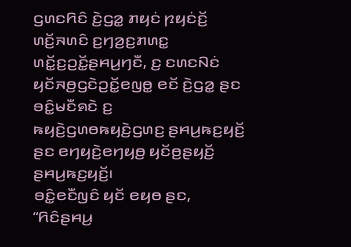ꤞꤛꤢꤖꤢꤨ ꤢꤧ꤬ꤞꤤ꤭ ꤊꤟꤢꤦ ꤐꤟꤢꤦꤢꤩ꤬ ꤛꤢꤩ꤬ꤏꤛꤢꤨ ꤢ꤬ꤚꤤ꤬ꤢ꤬ꤊꤛꤢ꤭ ꤛꤢꤩ꤭ꤢ꤬ꤑꤢꤩ꤭ꤔꤌꤣ꤬ꤚꤢꤪ, ꤢ꤬ ꤢꤛꤢꤡꤢꤦ ꤟꤢꤩꤏꤥ꤬ꤞꤢꤧꤑꤢꤩ꤭ꤕꤜꤥ꤭ ꤕꤢꤩ ꤢꤧ꤬ꤞꤤ꤭ ꤔꤢ ꤋꤢꤨ꤭ꤗꤢꤪꤎꤢꤧ ꤢ꤬ ꤒꤟꤢꤧ꤬ꤞꤛꤥꤒꤟꤢꤧ꤬ꤞꤛꤢ꤬ ꤔꤌꤣ꤬ꤒꤢ꤬ꤟꤢꤩ꤬ ꤔꤢ ꤕꤚꤟꤢꤧ꤬ꤕꤚꤟꤥ꤬ ꤟꤢꤩꤥ꤬ꤔꤟꤢꤩ꤬ ꤔꤌꤣ꤬ꤒꤢ꤬ꤟꤢꤩ꤬꤯
ꤋꤢꤨ꤭ꤕꤢꤪꤜꤢꤨ ꤟꤢꤩ ꤕꤟꤥ ꤔꤢ, “ꤖꤢꤨꤔꤌꤣ꤬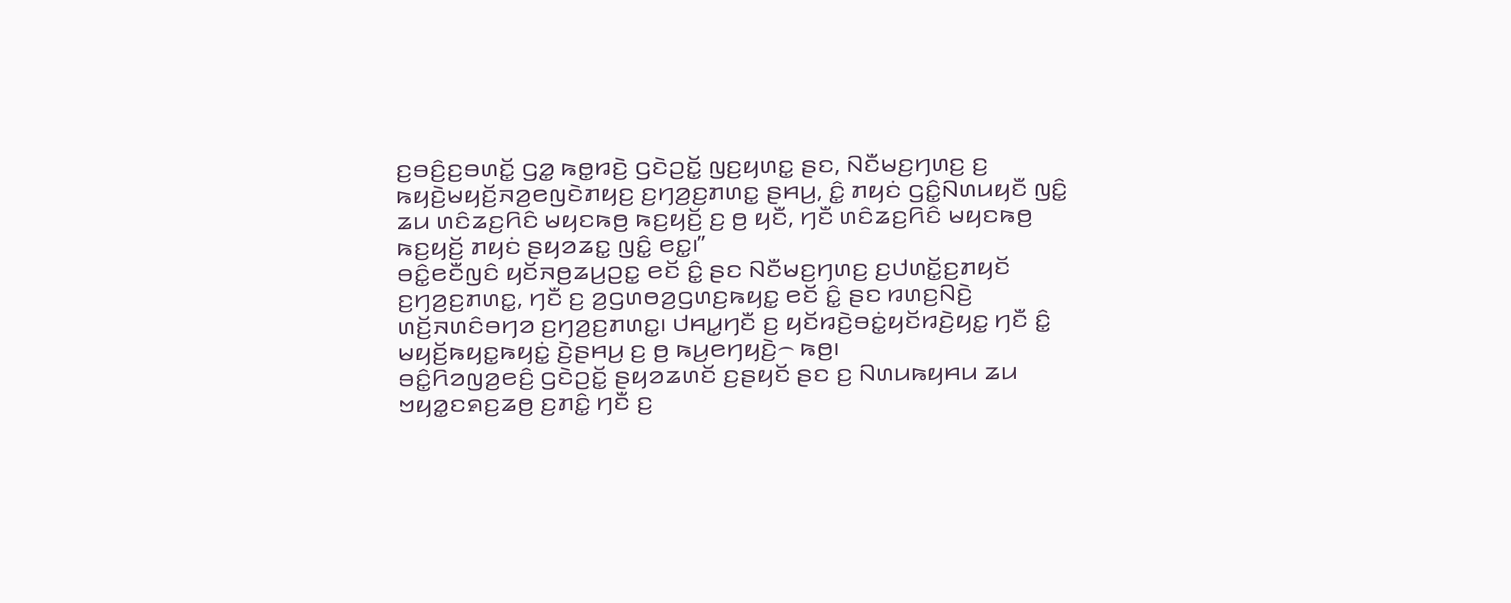ꤢ꤬ꤋꤢꤨ꤬ꤢ꤬ꤋꤛꤢꤩ꤭ ꤞꤤ꤭ ꤒꤥ꤭ꤙꤢꤧ꤬ ꤞꤢꤧꤑꤢꤩ꤭ ꤜꤢ꤬ꤟꤛꤢ꤭ ꤔꤢ, ꤡꤢꤪꤗꤢ꤬ꤚꤛꤢ꤬ ꤢ꤬ ꤒꤟꤢꤧ꤬ꤗꤟꤢꤩ꤬ꤏꤤ꤬ꤕꤜꤢꤧꤊꤟꤢ꤬ ꤢ꤬ꤚꤤ꤬ꤢ꤬ꤊꤛꤢ꤭ ꤔꤌꤣ꤬, ꤢꤨ꤭ ꤊꤟꤢꤦ ꤞꤢꤨ꤭ꤡꤛꤣꤟꤢꤪ ꤜꤢꤨ꤭ ꤘꤣ ꤛꤢꤨꤘꤢ꤬ꤖꤢꤨ ꤗꤟꤢꤒꤥ꤬ ꤒꤢ꤬ꤟꤢꤩ꤬ ꤢ꤬ ꤥ꤬ ꤟꤢꤪ, ꤚꤢꤪ ꤛꤢꤨꤘꤢ꤬ꤖꤢꤨ ꤗꤟꤢꤒꤥ꤬ ꤒꤢ꤬ꤟꤢꤩ꤬ ꤊꤟꤢꤦ ꤔꤟꤤꤘꤢ꤭ ꤜꤢꤨ꤭ ꤕꤢ꤭꤯”
ꤋꤢꤨ꤭ꤕꤢꤪꤜꤢꤨ ꤟꤢꤩꤏꤥ꤬ꤘꤣ꤬ꤑꤢ꤭ ꤕꤢꤩ ꤢꤨ꤭ ꤔꤢ ꤡꤢꤪꤗꤢ꤬ꤚꤛꤢ꤬ ꤢ꤬ꤓꤛꤢꤩ꤭ꤢ꤬ꤊꤟꤢꤩ ꤢ꤬ꤚꤤ꤬ꤢ꤬ꤊꤛꤢ꤭, ꤚꤢꤪ ꤢ꤬ ꤤ꤬ꤞꤛꤥꤤ꤬ꤞꤛꤢ꤬ꤒꤟꤢ꤭ ꤕꤢꤩ ꤢꤨ꤭ ꤔꤢ ꤙꤛꤢ꤬ꤡꤢꤧ꤬ ꤛꤢꤩ꤬ꤏꤛꤢꤨꤋꤚꤤ ꤢ꤬ꤚꤤ꤬ꤢ꤬ꤊꤛꤢ꤭꤯ ꤓꤌꤣ꤭ꤚꤢꤪ ꤢ꤬ ꤟꤢꤩꤙꤢꤧ꤬ꤋꤢꤦ꤭ꤟꤢꤩꤙꤢꤧ꤬ꤟꤢ꤭ ꤚꤢꤪ ꤢꤨ꤭ ꤗꤟꤢꤩ꤬ꤒꤟꤢ꤭ꤒꤟꤢꤦ꤭ ꤢꤧ꤬ꤔꤌꤣ꤬ ꤢ꤬ ꤥ꤬ ꤒꤣ꤬ꤕꤚꤟꤢꤧ꤬꤮ ꤒꤥ꤬꤯
ꤋꤢꤨ꤭ꤖꤤꤜꤤ꤬ꤕꤢꤨ꤬ ꤞꤢꤧꤑꤢꤩ꤭ ꤔꤟꤤꤘꤛꤢꤩ ꤢ꤬ꤔꤟꤢꤩ ꤔꤢ ꤢ꤬ ꤡꤛꤣꤒꤟꤌꤣ ꤘꤣ ꤠꤟꤤ꤭ꤢꤎꤢ꤬ꤘꤥ꤬ ꤢ꤬ꤊꤢꤨ꤭ ꤚꤢꤪ ꤢ꤬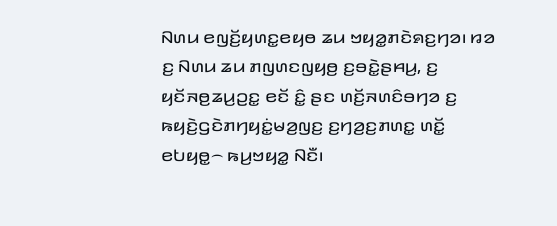ꤡꤛꤣ ꤕꤜꤢꤩ꤬ꤟꤛꤢ꤭ꤕꤟꤥ ꤘꤣ ꤠꤟꤤ꤭ꤊꤢꤧꤎꤢ꤬ꤚꤤ꤯ ꤙꤤ ꤢ꤬ ꤡꤛꤣ ꤘꤣ ꤊꤜꤛꤢꤜꤟꤥ꤬ ꤢ꤬ꤋꤢꤧ꤭ꤔꤌꤣ꤬, ꤢ꤬ ꤟꤢꤩꤏꤥ꤬ꤘꤣ꤬ꤑꤢ꤭ ꤕꤢꤩ ꤢꤨ꤭ ꤔꤢ ꤛꤢꤩ꤬ꤏꤛꤢꤨꤋꤚꤤ ꤢ꤬ ꤒꤟꤢꤧ꤬ꤞꤢꤧꤊꤚꤟꤢꤦ꤭ꤗꤤ꤬ꤜꤢ꤬ ꤢ꤬ꤚꤤ꤬ꤢ꤬ꤊꤛꤢ꤭ ꤛꤢꤩ꤭ ꤕꤝꤟꤥ꤭꤮ ꤒꤣ꤬ꤠꤟꤤ꤭ ꤡꤢꤪ꤯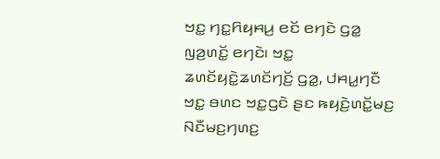ꤠꤢ꤭ ꤚꤢ꤭ꤖꤟꤌꤣ꤬ ꤕꤢꤩ ꤕꤚꤢꤧ ꤞꤤ꤭ ꤜꤤ꤬ꤛꤢꤩ꤭ ꤕꤚꤢꤧ꤯ ꤠꤢ꤭ ꤘꤛꤢꤩꤟꤢꤧ꤭ꤘꤛꤢꤩꤚꤢꤩ꤬ ꤞꤤ꤭, ꤓꤌꤣ꤭ꤚꤢꤪ ꤠꤢ꤭ ꤋꤛꤢ ꤠꤢ꤭ꤞꤢꤧ ꤔꤢ ꤒꤟꤢꤧ꤬ꤛꤢꤩ꤭ꤗꤢ꤬ ꤡꤢꤪꤗꤢ꤬ꤚꤛꤢ꤬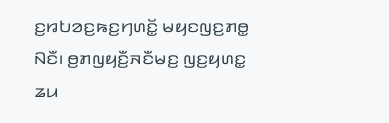ꤢ꤬ꤙꤝꤤꤢ꤬ꤒꤢ꤬ꤚꤛꤢꤩ꤭ ꤗꤟꤢꤜꤢ꤬ꤊꤥ꤭ ꤡꤢꤪ꤯ ꤥ꤬ꤊꤜꤟꤢꤪ꤬ꤏꤢꤪꤗꤢ꤬ ꤜꤢ꤬ꤟꤛꤢ꤭ ꤘꤣ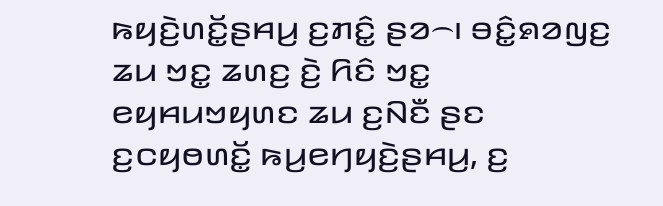ꤒꤟꤢꤧ꤬ꤛꤢꤩ꤭ꤔꤌꤣ꤬ ꤢ꤬ꤊꤢꤨ꤭ ꤔꤤ꤮꤯ ꤋꤢꤨ꤭ꤎꤤꤜꤢ꤬ ꤘꤣ ꤠꤢ꤭ ꤘꤛꤢ꤬ ꤢꤧ꤬ ꤖꤢꤨ ꤠꤢ꤭ ꤕꤟꤌꤣꤠꤟꤛꤢ ꤘꤣ ꤢ꤬ꤡꤢꤪ ꤔꤢ ꤢ꤬ꤍꤟꤥꤛꤢꤩ꤭ ꤒꤣ꤬ꤕꤚꤟꤢꤧ꤬ꤔꤌꤣ꤬, ꤢ꤬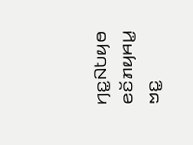ꤚꤢ꤭ꤡꤝꤟꤥ ꤕꤢꤩꤊꤟꤌꤣ꤭ ꤠꤢ꤭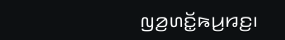ꤜꤤ꤬ꤛꤢꤩ꤭ꤒꤣ꤬ꤙꤢ꤬꤯